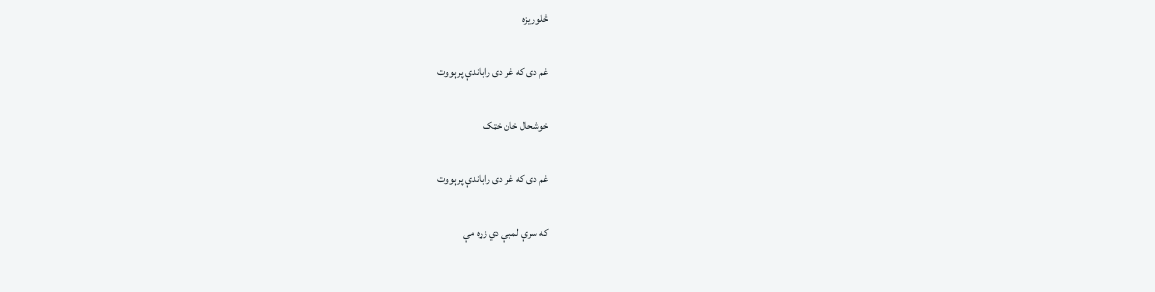څلوريزه

غم دی که غر دی راباندې پرېووت

خوشحال خان خټک

غم دی که غر دی راباندې پرېووت

که سرې لمبې دي زړه مې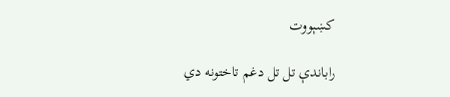کښېووت

راباندې تل تل دغم تاختونه دي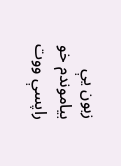زبون يې بياموندم خو راپسې ووت